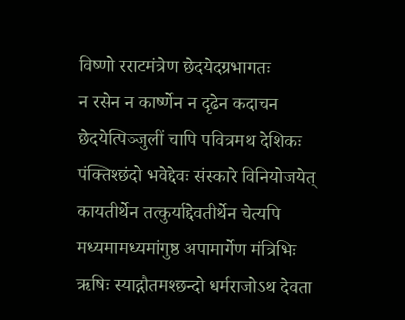विष्णो रराटमंत्रेण छेदयेदग्रभागतः
न रसेन न कार्ष्णेन न दृढेन कदाचन
छेदयेत्पिञ्जुलीं चापि पवित्रमथ देशिकः
पंक्तिश्छंदो भवेद्देवः संस्कारे विनियोजयेत्
कायतीर्थेन तत्कुर्याद्देवतीर्थेन चेत्यपि
मध्यमामध्यमांगुष्ठ अपामार्गेण मंत्रिभिः
ऋषिः स्याद्गौतमश्छन्दो धर्मराजोऽथ देवता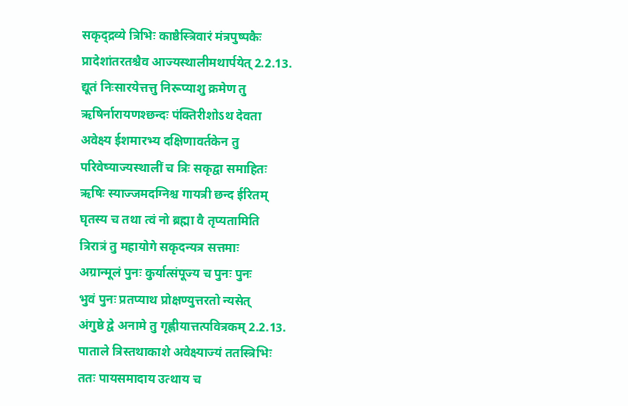सकृद्द्रव्ये त्रिभिः काष्ठैस्त्रिवारं मंत्रपुष्पकैः
प्रादेशांतरतश्चैव आज्यस्थालीमथार्पयेत् 2.2.13.
द्यूतं निःसारयेत्तत्तु निरूप्याशु क्रमेण तु
ऋषिर्नारायणश्छन्दः पंक्तिरीशोऽथ देवता
अवेक्ष्य ईशमारभ्य दक्षिणावर्तकेन तु
परिवेष्याज्यस्थालीं च त्रिः सकृद्वा समाहितः
ऋषिः स्याज्जमदग्निश्च गायत्री छन्द ईरितम्
घृतस्य च तथा त्वं नो ब्रह्मा वै तृप्यतामिति
त्रिरात्रं तु महायोगे सकृदन्यत्र सत्तमाः
अग्रान्मूलं पुनः कुर्यात्संपूज्य च पुनः पुनः
भुवं पुनः प्रतप्याथ प्रोक्षण्युत्तरतो न्यसेत्
अंगुष्ठे द्वे अनामे तु गृह्णीयात्तत्पवित्रकम् 2.2.13.
पाताले त्रिस्तथाकाशे अवेक्ष्याज्यं ततस्त्रिभिः
ततः पायसमादाय उत्थाय च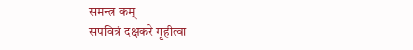समन्त्र कम्
सपवित्रं दक्षकरे गृहीत्वा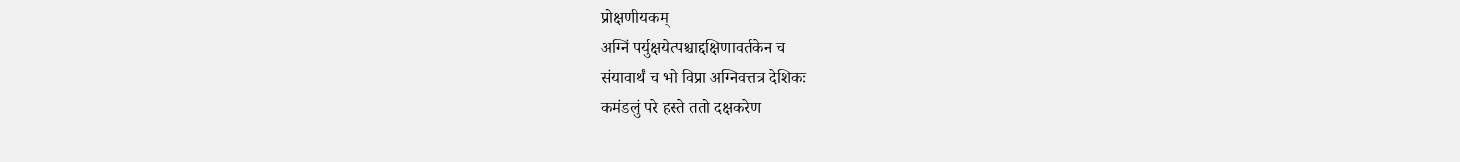प्रोक्षणीयकम्
अग्निं पर्युक्षयेत्पश्चाद्दक्षिणावर्तकेन च
संयावार्थं च भो विप्रा अग्निवत्तत्र देशिकः
कमंडलुं परे हस्ते ततो दक्षकरेण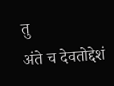तु
अंते च देवतोद्देशं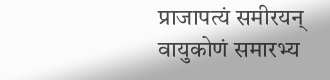प्राजापत्यं समीरयन्
वायुकोणं समारभ्य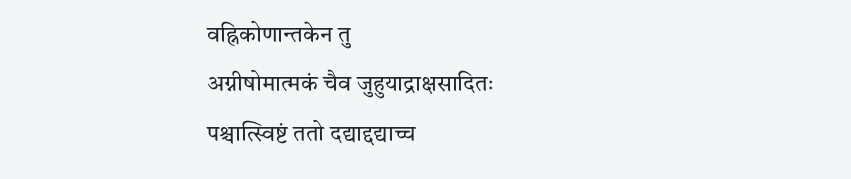वह्निकोणान्तकेन तु
अग्नीषोमात्मकं चैव जुहुयाद्राक्षसादितः
पश्चात्स्विष्टं ततो दद्याद्दद्याच्च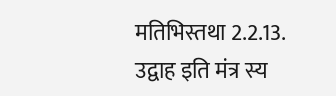मतिभिस्तथा 2.2.13.
उद्वाह इति मंत्र स्य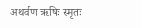अथर्वण ऋषिः स्मृतः